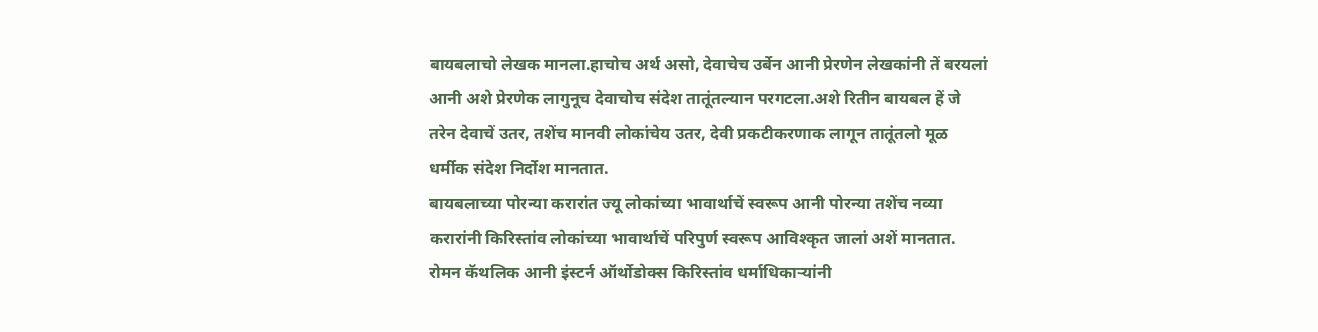बायबलाचो लेखक मानला.हाचोच अर्थ असो, देवाचेच उर्बेन आनी प्रेरणेन लेखकांनी तें बरयलां आनी अशे प्रेरणेक लागुनूच देवाचोच संदेश तातूंतल्यान परगटला.अशे रितीन बायबल हें जे तरेन देवाचें उतर, तशेंच मानवी लोकांचेय उतर, देवी प्रकटीकरणाक लागून तातूंतलो मूळ धर्मीक संदेश निर्दोश मानतात.
बायबलाच्या पोरन्या करारांत ज्यू लोकांच्या भावार्थाचें स्वरूप आनी पोरन्या तशेंच नव्या करारांनी किरिस्तांव लोकांच्या भावार्थाचें परिपुर्ण स्वरूप आविश्कृत जालां अशें मानतात. रोमन कॅथलिक आनी इंस्टर्न ऑर्थोडोक्स किरिस्तांव धर्माधिकाऱ्यांनी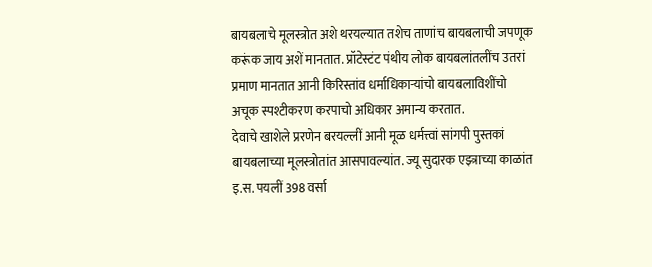बायबलाचे मूलस्त्रोत अशे थरयल्यात तशेच ताणांच बायबलाची जपणूक करूंक जाय अशें मानतात. प्रॉटेस्टंट पंथीय लोक बायबलांतलींच उतरां प्रमाण मानतात आनी किरिस्तांव धर्माधिकाऱ्यांचो बायबलाविशींचो अचूक स्पश्टीकरण करपाचो अधिकार अमान्य करतात.
देवाचे खाशेले प्ररणेन बरयल्लीं आनी मूळ धर्मत्त्वां सांगपी पुस्तकां बायबलाच्या मूलस्त्रोतांत आसपावल्यांत. ज्यू सुदारक एझ्त्राच्या काळांत इ.स. पयलीं 398 वर्सा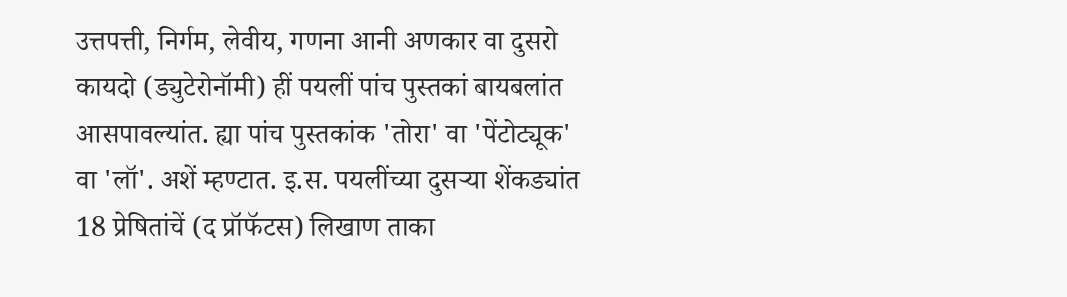उत्तपत्ती, निर्गम, लेवीय, गणना आनी अणकार वा दुसरो कायदो (ड्युटेरोनॉमी) हीं पयलीं पांच पुस्तकां बायबलांत आसपावल्यांत. ह्या पांच पुस्तकांक 'तोरा' वा 'पेंटोट्यूक' वा 'लॉ'. अशें म्हण्टात. इ.स. पयलींच्या दुसऱ्या शेंकड्यांत 18 प्रेषितांचें (द प्रॉफॅटस) लिखाण ताका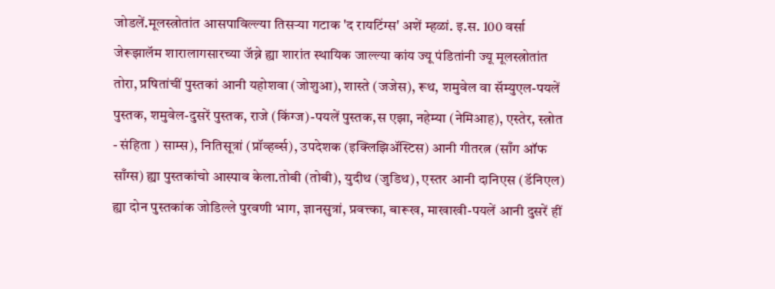जोडलें.मूलस्त्रोतांत आसपाविल्ल्या तिसऱ्या गटाक 'द रायटिंग्स' अशें म्हळां. इ.स. 100 वर्सा जेरूझालॅम शारालागसारच्या जॅब्ने ह्या शारांत स्थायिक जाल्ल्या कांय ज्यू पंडितांनी ज्यू मूलस्त्रोतांत तोरा, प्रषितांचीं पुस्तकां आनी यहोशवा (जोशुआ), शास्ते (जजेस), रूथ, शमुवेल वा सॅम्युएल-पयलें पुस्तक, शमुवेल-दुसरें पुस्तक, राजे (किंग्ज)-पयलें पुस्तक,स एझा, नहेम्या (नेमिआह), एस्तेर, स्त्रोत - संहिता ) साम्स), नितिसूत्रां (प्रॉव्हर्ब्स), उपदेशक (इक्लिझिॲस्टिस) आनी गीतरत्न (साँग ऑफ साँग्स) ह्या पुस्तकांचो आस्पाव केला.तोबी (तोबी), युदीथ (जुडिथ), एस्तर आनी दानिएस (डॅनिएल) ह्या दोन पुस्तकांक जोडिल्ले पुरवणी भाग, ज्ञानसुत्रां, प्रवत्त्का, बारूख, माखाखी-पयलें आनी दुसरें हीं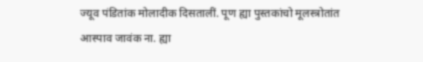ज्यूव पंडितांक मोलादीक दिसतालीं. पूण ह्या पुस्तकांचो मूलस्त्रोतांत आस्पाव जावंक ना. ह्या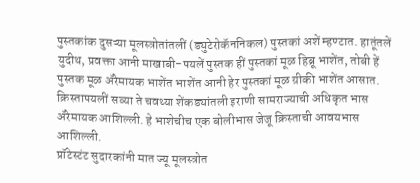पुस्तकांक दुसऱ्या मूलस्त्रोतांतलीं (ड्युटेरोकॅननिकल) पुस्तकां अशें म्हण्टात. हातूंतलें युदीथ, प्रवक्ता आनी माखाबी-पयलें पुस्तक हीं पुस्तकां मूळ हिब्रू भाशेंत, तोबी हें पुस्तक मूळ ॲरेमायक भाशेंत भाशेंत आनी हेर पुस्तकां मूळ ग्रीकी भाशेंत आसात. क्रिस्तापयलीं सव्या ते चवथ्या शेंकड्यांतली इराणी सामराज्याची अधिकृत भास ॲरेमायक आशिल्ली. हे भाशेचीच एक बोलीभास जेजू क्रिस्ताची आवयभास आशिल्ली.
प्रॉटेस्टंट सुदारकांनी मात ज्यू मूलस्त्रोत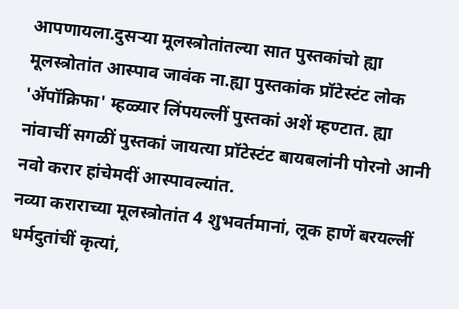आपणायला.दुसऱ्या मूलस्त्रोतांतल्या सात पुस्तकांचो ह्या मूलस्त्रोतांत आस्पाव जावंक ना.ह्या पुस्तकांक प्रॉटेस्टंट लोक 'ॲपॉक्रिफा' म्हळ्यार लिंपयल्लीं पुस्तकां अशें म्हण्टात. ह्या नांवाचीं सगळीं पुस्तकां जायत्या प्रॉटेस्टंट बायबलांनी पोरनो आनी नवो करार हांचेमदीं आस्पावल्यांत.
नव्या कराराच्या मूलस्त्रोतांत 4 शुभवर्तमानां, लूक हाणें बरयल्लीं धर्मदुतांचीं कृत्यां,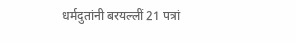धर्मदुतांनी बरयल्लीं 21 पत्रां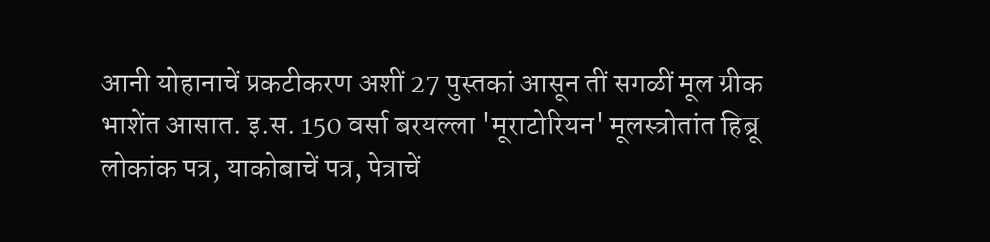आनी योहानाचें प्रकटीकरण अशीं 27 पुस्तकां आसून तीं सगळीं मूल ग्रीक भाशेंत आसात. इ.स. 150 वर्सा बरयल्ला 'मूराटोरियन' मूलस्त्रोतांत हिब्रू लोकांक पत्र, याकोबाचें पत्र, पेत्राचें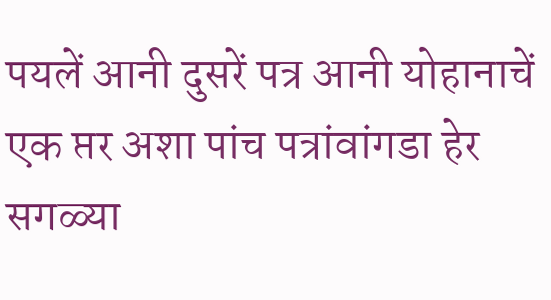पयलें आनी दुसरें पत्र आनी योहानाचें एक प्तर अशा पांच पत्रांवांगडा हेर सगळ्या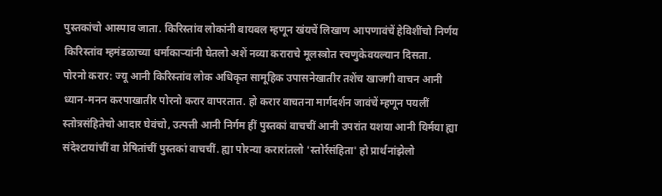पुस्तकांचो आस्पाव जाता. किरिस्तांव लोकांनी बायबल म्हणून खंयचें लिखाण आपणावंचें हेविशींचो निर्णय किरिस्तांव म्हमंडळाच्या धर्माकाऱ्यांनी घेतलो अशें नव्या कराराचे मूलस्त्रोत रचणुकेवयल्यान दिसता.
पोरनो करार: ज्यू आनी किरिस्तांव लोक अधिकृत सामूहिक उपासनेखातीर तशेंच खाजगी वाचन आनी ध्यान-मनन करपाखातीर पोरनो करार वापरतात. हो करार वाचतना मार्गदर्शन जावंचें म्हणून पयलीं स्तोत्रसंहितेचो आदार घेवंचो, उत्पत्ती आनी निर्गम हीं पुस्तकां वाचचीं आनी उपरांत यशया आनी यिर्मया ह्या संदेश्टायांचीं वा प्रेषितांचीं पुस्तकां वाचचीं. ह्या पोरन्या करारांतलो 'स्तोर्रसंहिता' हो प्रार्थनांझेलो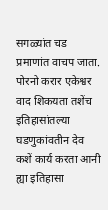सगळ्यांत चड प्रमाणांत वाचप जाता. पोरनो करार एकेश्वर वाद शिकयता तशेंच इतिहासांतल्या घडणुकांवतीन देव कशें कार्य करता आनी ह्या इतिहासा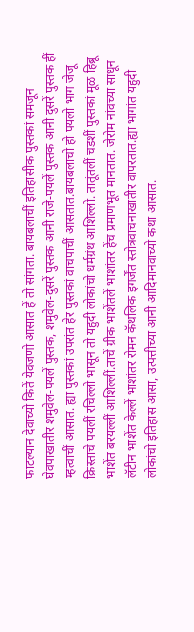फाटल्यान देवाच्यो कितें येवजणो आसात हें तो सांगता. बायबलाचीं इतिहासीक पुस्तकां समजून घेवपाखातीर शमुवेल-पयलें पुस्तक, शमुवेल-दुसरें पुस्तक आनी राजे-पयलें पुस्तक आनी दुसरें पुस्तक हीं म्हत्वाचीं आसात. ह्या पुस्तकां उपरांत हेर पुस्तकां वाचपाचीं आसतात.बायबलाचो हो पयलो भाग जेजू क्रिस्ताचे पयलीं रचिल्लो भासून तो यहुदी लोकांचो धर्मग्रंथ आशिल्लो. तातूंतलीं चडशीं पुस्तकां मूळ हिब्रू भाशेंत बरयल्लीं आशिल्लीं.ताचें ग्रीक भाशेंतलें भाशांतर हेंच प्रमाणभूत मानतात. जेरोम नांवच्या साधून लॅटीन भाशेंत केल्लें भाशांतर रोमन कॅथलिक इगर्जेंत स्तोत्रवाचनाखातीर वापरतात.ह्या भागांत यहुदी लोकांचो इतिहास आसा, उत्पत्तीच्या आनी आदिमानवाच्यो कथा आसात.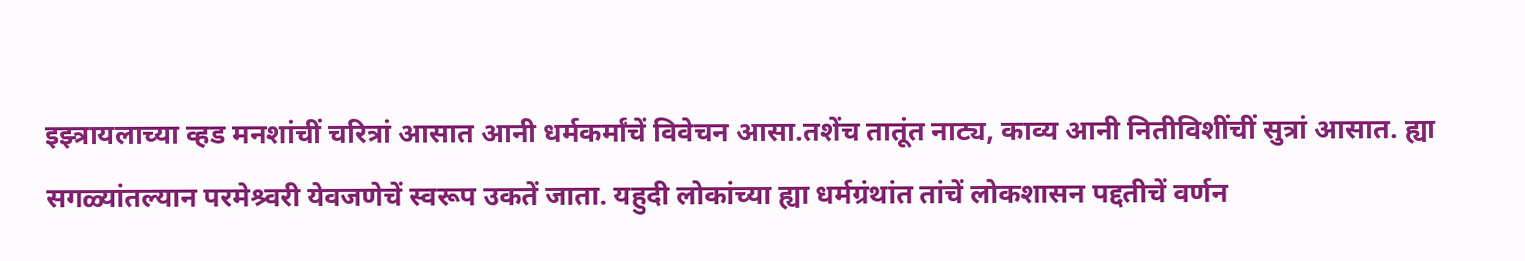इझ्त्रायलाच्या व्हड मनशांचीं चरित्रां आसात आनी धर्मकर्मांचें विवेचन आसा.तशेंच तातूंत नाट्य, काव्य आनी नितीविशींचीं सुत्रां आसात. ह्या सगळ्यांतल्यान परमेश्र्वरी येवजणेचें स्वरूप उकतें जाता. यहुदी लोकांच्या ह्या धर्मग्रंथांत तांचें लोकशासन पद्दतीचें वर्णन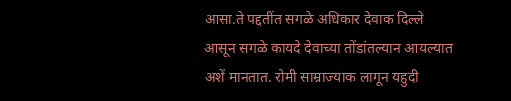आसा.ते पद्दतींत सगळे अधिकार देवाक दिल्ले आसून सगळे कायदे देवाच्या तोंडांतल्यान आयल्यात अशें मानतात. रोमी साम्राज्याक लागून यहुदी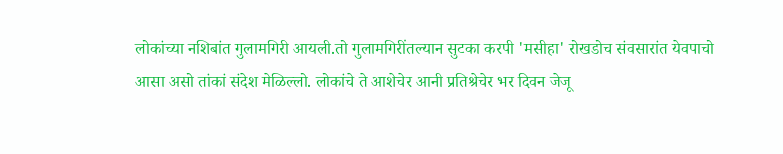लोकांच्या नशिबांत गुलामगिरी आयली.तो गुलामगिरींतल्यान सुटका करपी 'मसीहा' रोखडोच संवसारांत येवपाचो आसा असो तांकां संदेश मेळिल्लो. लोकांचे ते आशेचेर आनी प्रतिश्रेचेर भर दिवन जेजू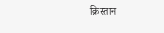क्रिस्तान